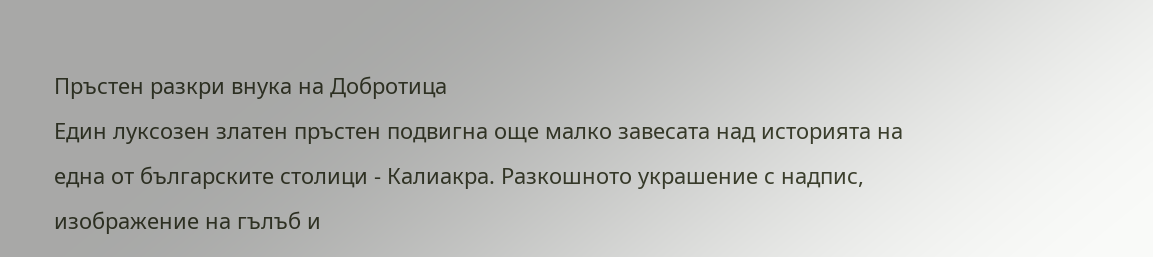Пръстен разкри внука на Добротица
Един луксозен златен пръстен подвигна още малко завесата над историята на една от българските столици - Калиакра. Разкошното украшение с надпис, изображение на гълъб и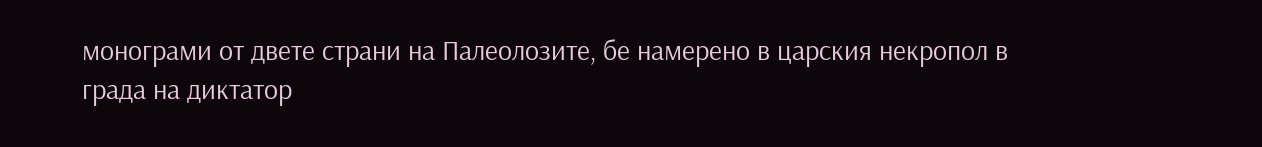монограми от двете страни на Палеолозите, бе намерено в царския некропол в града на диктатор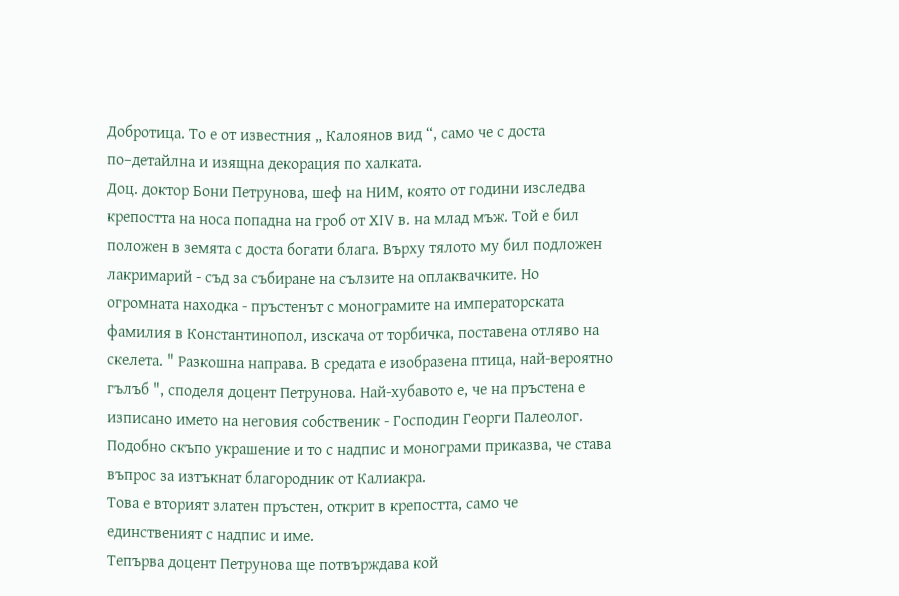Добротица. То е от известния „ Калоянов вид “, само че с доста по–детайлна и изящна декорация по халката.
Доц. доктор Бони Петрунова, шеф на НИМ, която от години изследва крепостта на носа попадна на гроб от ХІV в. на млад мъж. Той е бил положен в земята с доста богати блага. Върху тялото му бил подложен лакримарий - съд за събиране на сълзите на оплаквачките. Но огромната находка - пръстенът с монограмите на императорската фамилия в Константинопол, изскача от торбичка, поставена отляво на скелета. " Разкошна направа. В средата е изобразена птица, най-вероятно гълъб ", споделя доцент Петрунова. Най-хубавото е, че на пръстена е изписано името на неговия собственик - Господин Георги Палеолог. Подобно скъпо украшение и то с надпис и монограми приказва, че става въпрос за изтъкнат благородник от Калиакра.
Това е вторият златен пръстен, открит в крепостта, само че единственият с надпис и име.
Тепърва доцент Петрунова ще потвърждава кой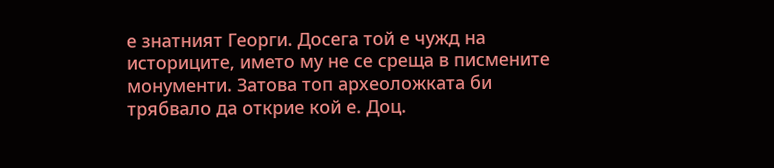е знатният Георги. Досега той е чужд на историците, името му не се среща в писмените монументи. Затова топ археоложката би трябвало да открие кой е. Доц.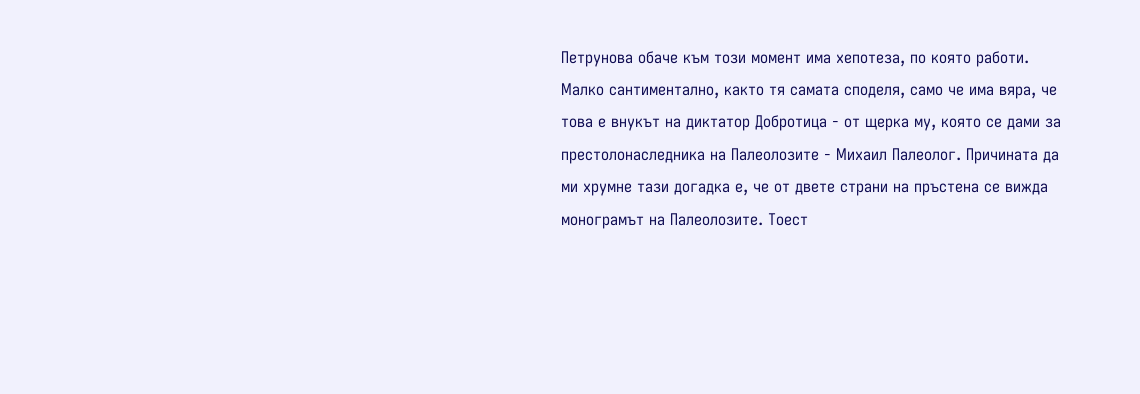Петрунова обаче към този момент има хепотеза, по която работи. Малко сантиментално, както тя самата споделя, само че има вяра, че това е внукът на диктатор Добротица - от щерка му, която се дами за престолонаследника на Палеолозите - Михаил Палеолог. Причината да ми хрумне тази догадка е, че от двете страни на пръстена се вижда монограмът на Палеолозите. Тоест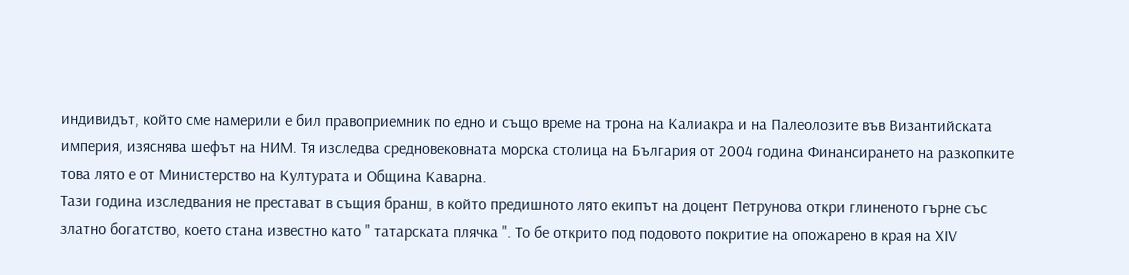индивидът, който сме намерили е бил правоприемник по едно и също време на трона на Калиакра и на Палеолозите във Византийската империя, изяснява шефът на НИМ. Тя изследва средновековната морска столица на България от 2004 година Финансирането на разкопките това лято е от Министерство на Културата и Община Каварна.
Тази година изследвания не престават в същия бранш, в който предишното лято екипът на доцент Петрунова откри глиненото гърне със златно богатство, което стана известно като " татарската плячка ". То бе открито под подовото покритие на опожарено в края на ХІV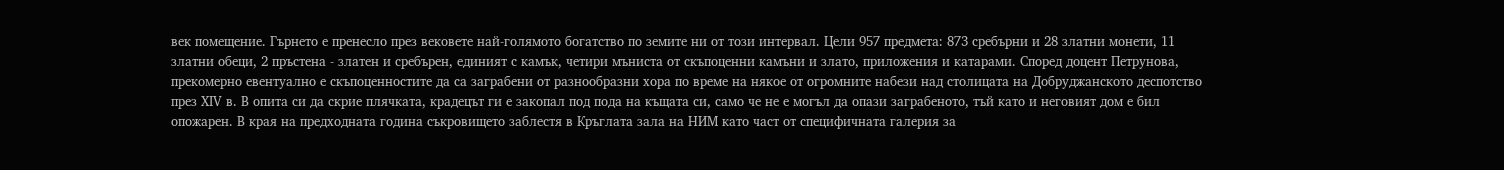век помещение. Гърнето е пренесло през вековете най-голямото богатство по земите ни от този интервал. Цели 957 предмета: 873 сребърни и 28 златни монети, 11 златни обеци, 2 пръстена - златен и сребърен, единият с камък, четири мъниста от скъпоценни камъни и злато, приложения и катарами. Според доцент Петрунова, прекомерно евентуално е скъпоценностите да са заграбени от разнообразни хора по време на някое от огромните набези над столицата на Добруджанското деспотство през ХІV в. В опита си да скрие плячката, крадецът ги е закопал под пода на къщата си, само че не е могъл да опази заграбеното, тъй като и неговият дом е бил опожарен. В края на предходната година съкровището заблестя в Кръглата зала на НИМ като част от специфичната галерия за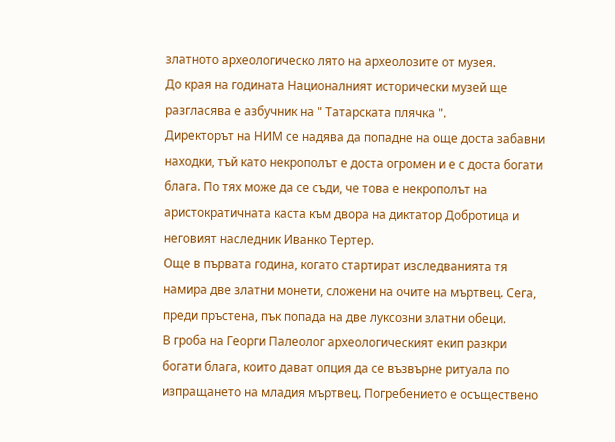златното археологическо лято на археолозите от музея.
До края на годината Националният исторически музей ще разгласява е азбучник на " Татарската плячка ".
Директорът на НИМ се надява да попадне на още доста забавни находки, тъй като некрополът е доста огромен и е с доста богати блага. По тях може да се съди, че това е некрополът на аристократичната каста към двора на диктатор Добротица и неговият наследник Иванко Тертер.
Още в първата година, когато стартират изследванията тя намира две златни монети, сложени на очите на мъртвец. Сега, преди пръстена, пък попада на две луксозни златни обеци.
В гроба на Георги Палеолог археологическият екип разкри богати блага, които дават опция да се възвърне ритуала по изпращането на младия мъртвец. Погребението е осъществено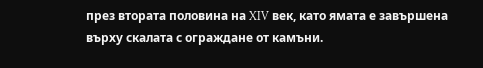през втората половина на XIV век, като ямата е завършена върху скалата с ограждане от камъни.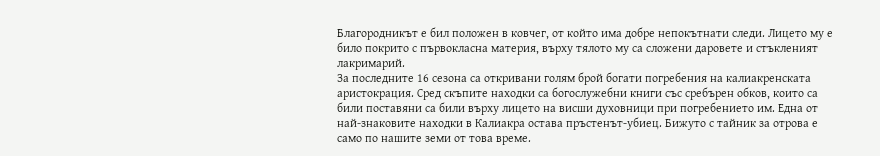Благородникът е бил положен в ковчег, от който има добре непокътнати следи. Лицето му е било покрито с първокласна материя, върху тялото му са сложени даровете и стъкленият лакримарий.
За последните 16 сезона са откривани голям брой богати погребения на калиакренската аристокрация. Сред скъпите находки са богослужебни книги със сребърен обков, които са били поставяни са били върху лицето на висши духовници при погребението им. Една от най-знаковите находки в Калиакра остава пръстенът-убиец. Бижуто с тайник за отрова е само по нашите земи от това време.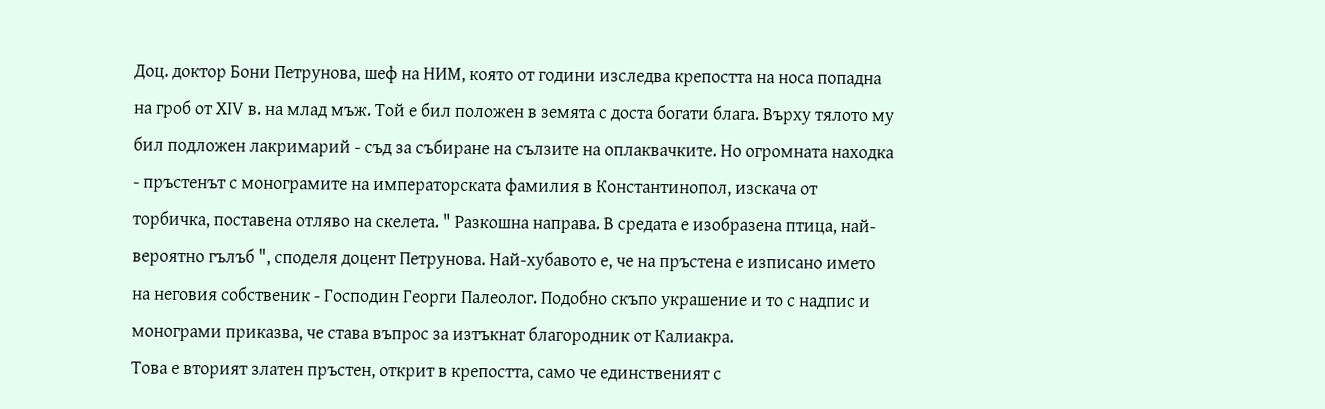Доц. доктор Бони Петрунова, шеф на НИМ, която от години изследва крепостта на носа попадна на гроб от ХІV в. на млад мъж. Той е бил положен в земята с доста богати блага. Върху тялото му бил подложен лакримарий - съд за събиране на сълзите на оплаквачките. Но огромната находка - пръстенът с монограмите на императорската фамилия в Константинопол, изскача от торбичка, поставена отляво на скелета. " Разкошна направа. В средата е изобразена птица, най-вероятно гълъб ", споделя доцент Петрунова. Най-хубавото е, че на пръстена е изписано името на неговия собственик - Господин Георги Палеолог. Подобно скъпо украшение и то с надпис и монограми приказва, че става въпрос за изтъкнат благородник от Калиакра.
Това е вторият златен пръстен, открит в крепостта, само че единственият с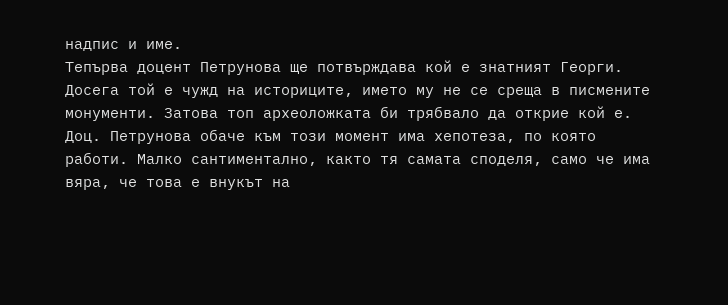надпис и име.
Тепърва доцент Петрунова ще потвърждава кой е знатният Георги. Досега той е чужд на историците, името му не се среща в писмените монументи. Затова топ археоложката би трябвало да открие кой е. Доц. Петрунова обаче към този момент има хепотеза, по която работи. Малко сантиментално, както тя самата споделя, само че има вяра, че това е внукът на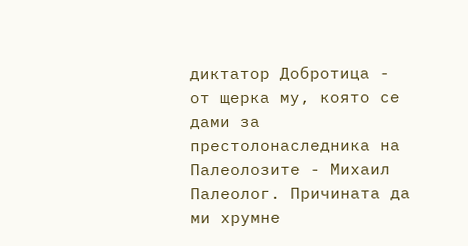диктатор Добротица - от щерка му, която се дами за престолонаследника на Палеолозите - Михаил Палеолог. Причината да ми хрумне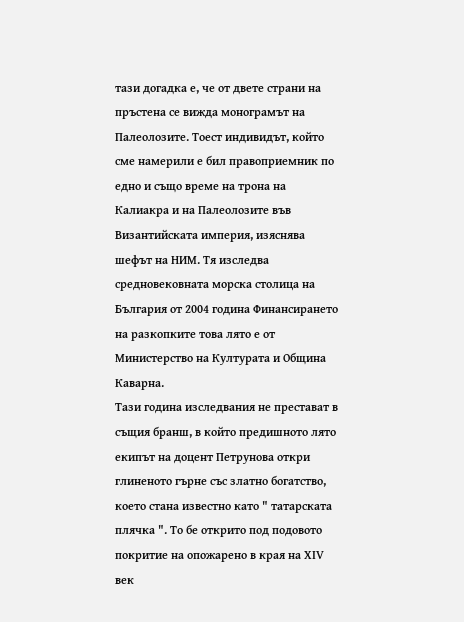тази догадка е, че от двете страни на пръстена се вижда монограмът на Палеолозите. Тоест индивидът, който сме намерили е бил правоприемник по едно и също време на трона на Калиакра и на Палеолозите във Византийската империя, изяснява шефът на НИМ. Тя изследва средновековната морска столица на България от 2004 година Финансирането на разкопките това лято е от Министерство на Културата и Община Каварна.
Тази година изследвания не престават в същия бранш, в който предишното лято екипът на доцент Петрунова откри глиненото гърне със златно богатство, което стана известно като " татарската плячка ". То бе открито под подовото покритие на опожарено в края на ХІV век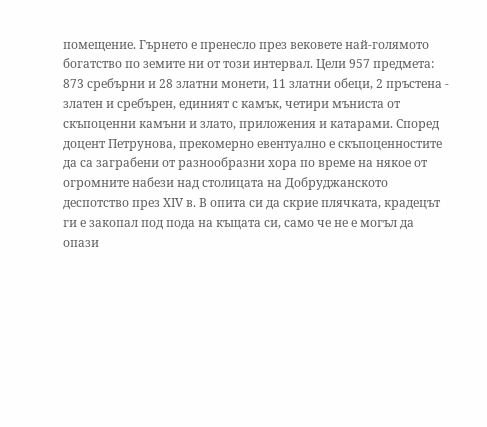помещение. Гърнето е пренесло през вековете най-голямото богатство по земите ни от този интервал. Цели 957 предмета: 873 сребърни и 28 златни монети, 11 златни обеци, 2 пръстена - златен и сребърен, единият с камък, четири мъниста от скъпоценни камъни и злато, приложения и катарами. Според доцент Петрунова, прекомерно евентуално е скъпоценностите да са заграбени от разнообразни хора по време на някое от огромните набези над столицата на Добруджанското деспотство през ХІV в. В опита си да скрие плячката, крадецът ги е закопал под пода на къщата си, само че не е могъл да опази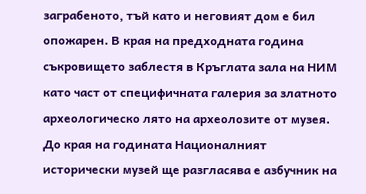заграбеното, тъй като и неговият дом е бил опожарен. В края на предходната година съкровището заблестя в Кръглата зала на НИМ като част от специфичната галерия за златното археологическо лято на археолозите от музея.
До края на годината Националният исторически музей ще разгласява е азбучник на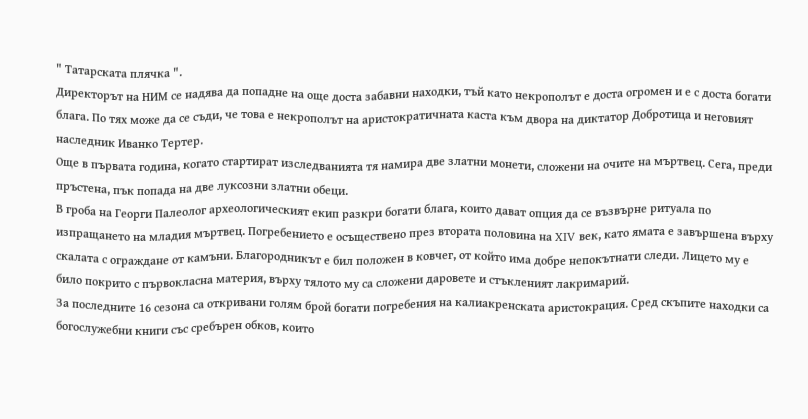" Татарската плячка ".
Директорът на НИМ се надява да попадне на още доста забавни находки, тъй като некрополът е доста огромен и е с доста богати блага. По тях може да се съди, че това е некрополът на аристократичната каста към двора на диктатор Добротица и неговият наследник Иванко Тертер.
Още в първата година, когато стартират изследванията тя намира две златни монети, сложени на очите на мъртвец. Сега, преди пръстена, пък попада на две луксозни златни обеци.
В гроба на Георги Палеолог археологическият екип разкри богати блага, които дават опция да се възвърне ритуала по изпращането на младия мъртвец. Погребението е осъществено през втората половина на XIV век, като ямата е завършена върху скалата с ограждане от камъни. Благородникът е бил положен в ковчег, от който има добре непокътнати следи. Лицето му е било покрито с първокласна материя, върху тялото му са сложени даровете и стъкленият лакримарий.
За последните 16 сезона са откривани голям брой богати погребения на калиакренската аристокрация. Сред скъпите находки са богослужебни книги със сребърен обков, които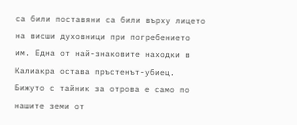са били поставяни са били върху лицето на висши духовници при погребението им. Една от най-знаковите находки в Калиакра остава пръстенът-убиец. Бижуто с тайник за отрова е само по нашите земи от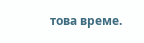това време.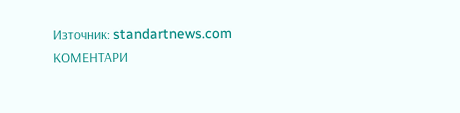Източник: standartnews.com
КОМЕНТАРИ